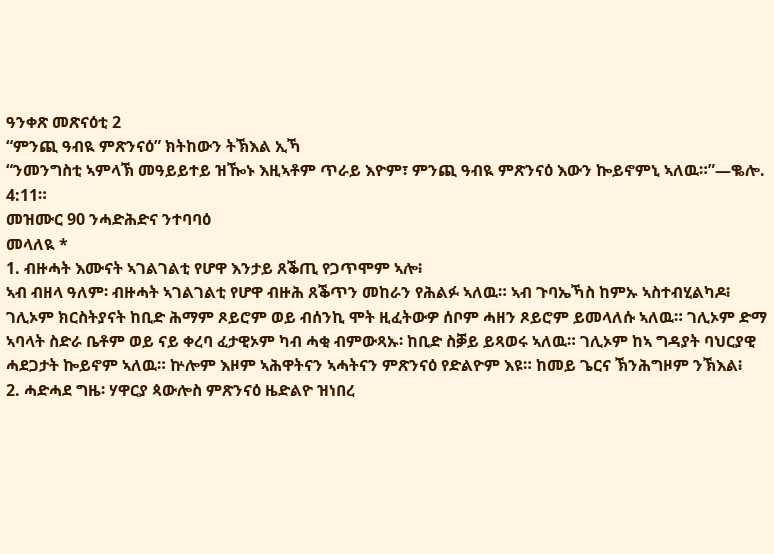ዓንቀጽ መጽናዕቲ 2
“ምንጪ ዓብዪ ምጽንናዕ” ክትከውን ትኽእል ኢኻ
“ንመንግስቲ ኣምላኽ መዓይይተይ ዝዀኑ እዚኣቶም ጥራይ እዮም፣ ምንጪ ዓብዪ ምጽንናዕ እውን ኰይኖምኒ ኣለዉ።”—ቈሎ. 4:11።
መዝሙር 90 ንሓድሕድና ንተባባዕ
መላለዪ *
1. ብዙሓት እሙናት ኣገልገልቲ የሆዋ እንታይ ጸቕጢ የጋጥሞም ኣሎ፧
ኣብ ብዘላ ዓለም፡ ብዙሓት ኣገልገልቲ የሆዋ ብዙሕ ጸቕጥን መከራን የሕልፉ ኣለዉ። ኣብ ጉባኤኻስ ከምኡ ኣስተብሂልካዶ፧ ገሊኦም ክርስትያናት ከቢድ ሕማም ጾይሮም ወይ ብሰንኪ ሞት ዚፈትውዎ ሰቦም ሓዘን ጾይሮም ይመላለሱ ኣለዉ። ገሊኦም ድማ ኣባላት ስድራ ቤቶም ወይ ናይ ቀረባ ፈታዊኦም ካብ ሓቂ ብምውጻኡ፡ ከቢድ ስቓይ ይጻወሩ ኣለዉ። ገሊኦም ከኣ ግዳያት ባህርያዊ ሓደጋታት ኰይኖም ኣለዉ። ኵሎም እዞም ኣሕዋትናን ኣሓትናን ምጽንናዕ የድልዮም እዩ። ከመይ ጌርና ኽንሕግዞም ንኽእል፧
2. ሓድሓደ ግዜ፡ ሃዋርያ ጳውሎስ ምጽንናዕ ዜድልዮ ዝነበረ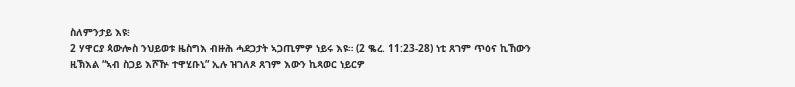ስለምንታይ እዩ፧
2 ሃዋርያ ጳውሎስ ንህይወቱ ዜስግእ ብዙሕ ሓደጋታት ኣጋጢምዎ ነይሩ እዩ። (2 ቈረ. 11:23-28) ነቲ ጸገም ጥዕና ኪኸውን ዚኽእል “ኣብ ስጋይ እሾዅ ተዋሂቡኒ” ኢሉ ዝገለጾ ጸገም እውን ኪጻወር ነይርዎ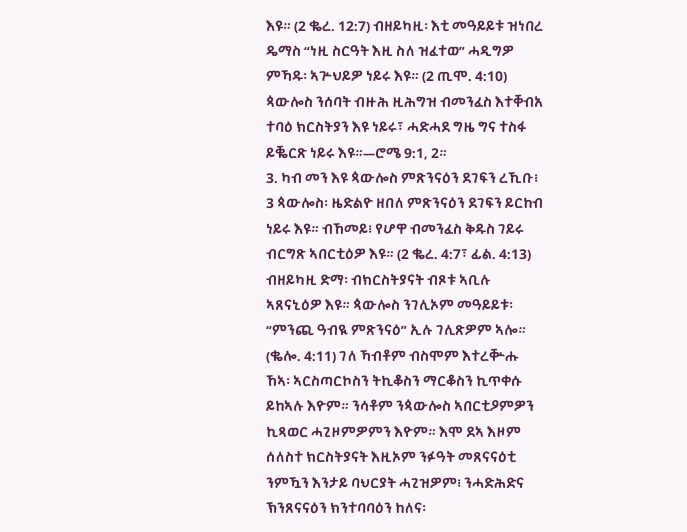እዩ። (2 ቈረ. 12:7) ብዘይካዚ፡ እቲ መዓይይቱ ዝነበረ ዴማስ “ነዚ ስርዓት እዚ ስለ ዝፈተወ” ሓዲግዎ ምኻዱ፡ ኣጕህይዎ ነይሩ እዩ። (2 ጢሞ. 4:10) ጳውሎስ ንሰባት ብዙሕ ዚሕግዝ ብመንፈስ እተቐብአ ተባዕ ክርስትያን እዩ ነይሩ፣ ሓድሓደ ግዜ ግና ተስፋ ይቘርጽ ነይሩ እዩ።—ሮሜ 9:1, 2።
3. ካብ መን እዩ ጳውሎስ ምጽንናዕን ደገፍን ረኺቡ፧
3 ጳውሎስ፡ ዜድልዮ ዘበለ ምጽንናዕን ደገፍን ይርከብ ነይሩ እዩ። ብኸመይ፧ የሆዋ ብመንፈስ ቅዱስ ገይሩ ብርግጽ ኣበርቲዕዎ እዩ። (2 ቈረ. 4:7፣ ፊል. 4:13) ብዘይካዚ ድማ፡ ብክርስትያናት ብጾቱ ኣቢሉ ኣጸናኒዕዎ እዩ። ጳውሎስ ንገሊኦም መዓይይቱ፡ “ምንጪ ዓብዪ ምጽንናዕ” ኢሉ ገሊጽዎም ኣሎ። (ቈሎ. 4:11) ገለ ኻብቶም ብስሞም እተረቝሑ ኸኣ፡ ኣርስጣርኮስን ትኪቆስን ማርቆስን ኪጥቀሱ ይከኣሉ እዮም። ንሳቶም ንጳውሎስ ኣበርቲዖምዎን ኪጻወር ሓጊዞምዎምን እዮም። እሞ ደኣ እዞም ሰለስተ ክርስትያናት እዚኦም ንፉዓት መጸናናዕቲ ንምዃን እንታይ ባህርያት ሓጊዝዎም፧ ንሓድሕድና ኽንጸናናዕን ክንተባባዕን ከለና፡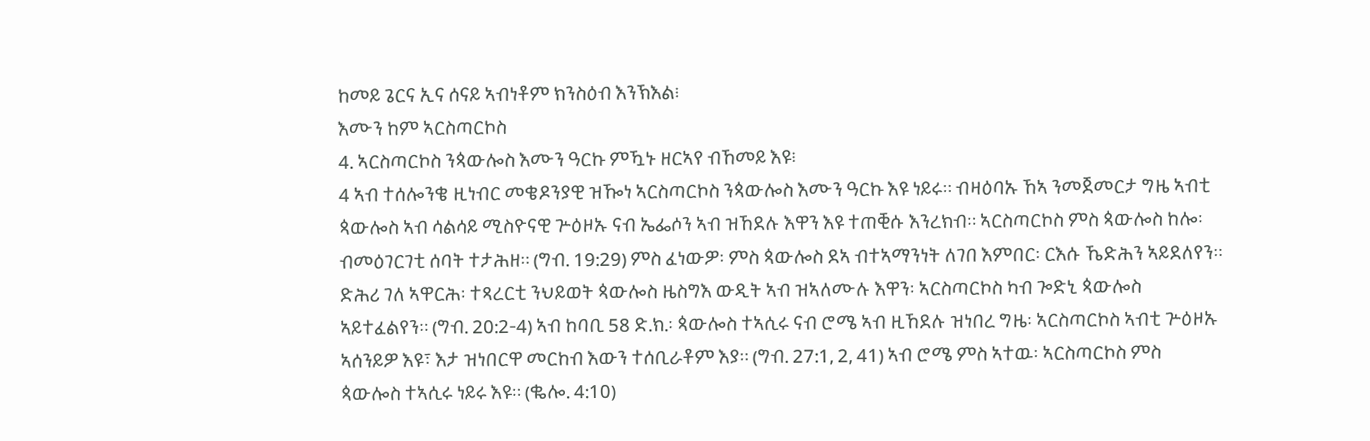ከመይ ጌርና ኢና ሰናይ ኣብነቶም ክንስዕብ እንኽእል፧
እሙን ከም ኣርስጣርኮስ
4. ኣርስጣርኮስ ንጳውሎስ እሙን ዓርኩ ምዃኑ ዘርኣየ ብኸመይ እዩ፧
4 ኣብ ተሰሎንቄ ዚነብር መቄዶንያዊ ዝዀነ ኣርስጣርኮስ ንጳውሎስ እሙን ዓርኩ እዩ ነይሩ። ብዛዕባኡ ኸኣ ንመጀመርታ ግዜ ኣብቲ ጳውሎስ ኣብ ሳልሳይ ሚስዮናዊ ጕዕዞኡ ናብ ኤፌሶን ኣብ ዝኸደሉ እዋን እዩ ተጠቒሱ እንረክብ። ኣርስጣርኮስ ምስ ጳውሎስ ከሎ፡ ብመዕገርገቲ ሰባት ተታሕዘ። (ግብ. 19:29) ምስ ፈነውዎ፡ ምስ ጳውሎስ ደኣ ብተኣማንነት ለገበ እምበር፡ ርእሱ ኼድሕን ኣይደለየን። ድሕሪ ገለ ኣዋርሕ፡ ተጻረርቲ ንህይወት ጳውሎስ ዜስግእ ውዲት ኣብ ዝኣለሙሉ እዋን፡ ኣርስጣርኮስ ካብ ጐድኒ ጳውሎስ ኣይተፈልየን። (ግብ. 20:2-4) ኣብ ከባቢ 58 ድ.ክ.፡ ጳውሎስ ተኣሲሩ ናብ ሮሜ ኣብ ዚኸደሉ ዝነበረ ግዜ፡ ኣርስጣርኮስ ኣብቲ ጕዕዞኡ ኣሰንይዎ እዩ፣ እታ ዝነበርዋ መርከብ እውን ተሰቢራቶም እያ። (ግብ. 27:1, 2, 41) ኣብ ሮሜ ምስ ኣተዉ፡ ኣርስጣርኮስ ምስ ጳውሎስ ተኣሲሩ ነይሩ እዩ። (ቈሎ. 4:10)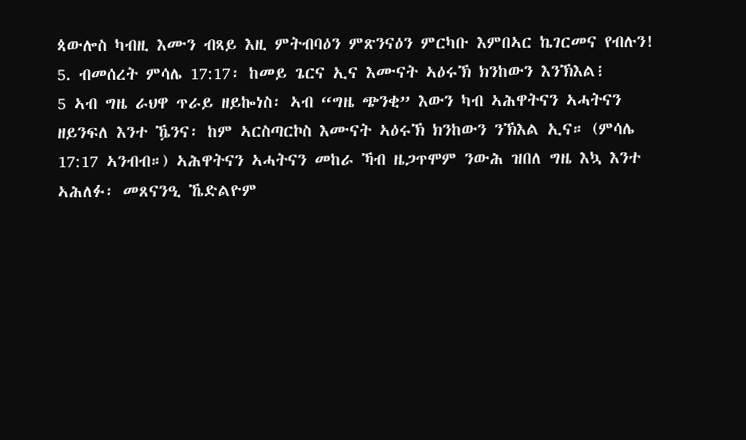ጳውሎስ ካብዚ እሙን ብጻይ እዚ ምትብባዕን ምጽንናዕን ምርካቡ እምበኣር ኬገርመና የብሉን!
5. ብመሰረት ምሳሌ 17:17፡ ከመይ ጌርና ኢና እሙናት ኣዕሩኽ ክንከውን እንኽእል፧
5 ኣብ ግዜ ራህዋ ጥራይ ዘይኰነስ፡ ኣብ “ግዜ ጭንቂ” እውን ካብ ኣሕዋትናን ኣሓትናን ዘይንፍለ እንተ ዄንና፡ ከም ኣርስጣርኮስ እሙናት ኣዕሩኽ ክንከውን ንኽእል ኢና። (ምሳሌ 17:17 ኣንብብ።) ኣሕዋትናን ኣሓትናን መከራ ኻብ ዜጋጥሞም ንውሕ ዝበለ ግዜ እኳ እንተ ኣሕለፉ፡ መጸናንዒ ኼድልዮም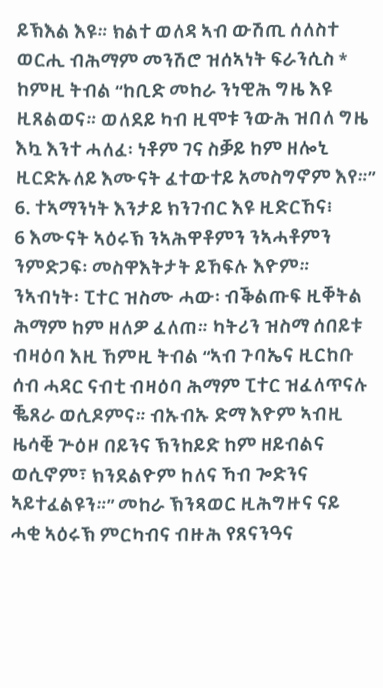ይኽእል እዩ። ክልተ ወለዳ ኣብ ውሽጢ ሰለስተ ወርሒ ብሕማም መንሽሮ ዝሰኣነት ፍራንሲስ * ከምዚ ትብል “ከቢድ መከራ ንነዊሕ ግዜ እዩ ዚጸልወና። ወለደይ ካብ ዚሞቱ ንውሕ ዝበለ ግዜ እኳ እንተ ሓለፈ፡ ነቶም ገና ስቓይ ከም ዘሎኒ ዚርድኡለይ እሙናት ፈተውተይ አመስግኖም እየ።”
6. ተኣማንነት እንታይ ክንገብር እዩ ዚድርኸና፧
6 እሙናት ኣዕሩኽ ንኣሕዋቶምን ንኣሓቶምን ንምድጋፍ፡ መስዋእትታት ይኸፍሉ እዮም። ንኣብነት፡ ፒተር ዝስሙ ሓው፡ ብቕልጡፍ ዚቐትል ሕማም ከም ዘለዎ ፈለጠ። ካትሪን ዝስማ ሰበይቱ ብዛዕባ እዚ ኸምዚ ትብል “ኣብ ጉባኤና ዚርከቡ ሰብ ሓዳር ናብቲ ብዛዕባ ሕማም ፒተር ዝፈለጥናሉ ቘጸራ ወሲዶምና። ብኡብኡ ድማ እዮም ኣብዚ ዜሳቒ ጕዕዞ በይንና ኽንከይድ ከም ዘይብልና ወሲኖም፣ ክንደልዮም ከለና ኻብ ጐድንና ኣይተፈልዩን።” መከራ ኽንጻወር ዚሕግዙና ናይ ሓቂ ኣዕሩኽ ምርካብና ብዙሕ የጸናንዓና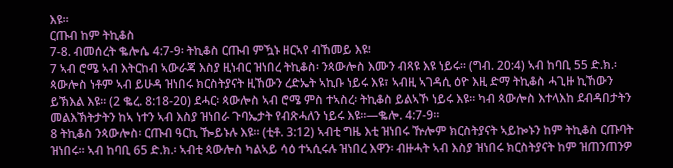እዩ።
ርጡብ ከም ትኪቆስ
7-8. ብመሰረት ቈሎሴ 4:7-9፡ ትኪቆስ ርጡብ ምዃኑ ዘርኣየ ብኸመይ እዩ፧
7 ኣብ ሮሜ ኣብ እትርከብ ኣውራጃ እስያ ዚነብር ዝነበረ ትኪቆስ፡ ንጳውሎስ እሙን ብጻዩ እዩ ነይሩ። (ግብ. 20:4) ኣብ ከባቢ 55 ድ.ክ.፡ ጳውሎስ ነቶም ኣብ ይሁዳ ዝነበሩ ክርስትያናት ዚኸውን ረድኤት ኣኪቡ ነይሩ እዩ፣ ኣብዚ ኣገዳሲ ዕዮ እዚ ድማ ትኪቆስ ሓጊዙ ኪኸውን ይኽእል እዩ። (2 ቈረ. 8:18-20) ደሓር፡ ጳውሎስ ኣብ ሮሜ ምስ ተኣስረ፡ ትኪቆስ ይልኣኾ ነይሩ እዩ። ካብ ጳውሎስ እተላእከ ደብዳበታትን መልእኽትታትን ከኣ ነተን ኣብ እስያ ዝነበራ ጉባኤታት የብጽሓለን ነይሩ እዩ።—ቈሎ. 4:7-9።
8 ትኪቆስ ንጳውሎስ፡ ርጡብ ዓርኪ ዀይኑሉ እዩ። (ቲቶ. 3:12) ኣብቲ ግዜ እቲ ዝነበሩ ዅሎም ክርስትያናት ኣይኰኑን ከም ትኪቆስ ርጡባት ዝነበሩ። ኣብ ከባቢ 65 ድ.ክ.፡ ኣብቲ ጳውሎስ ካልኣይ ሳዕ ተኣሲሩሉ ዝነበረ እዋን፡ ብዙሓት ኣብ እስያ ዝነበሩ ክርስትያናት ከም ዝጠንጠንዎ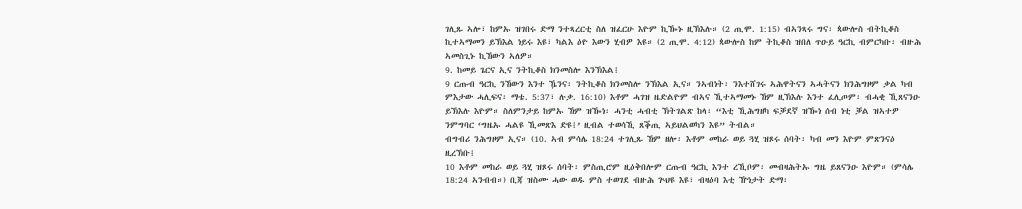ገሊጹ ኣሎ፣ ከምኡ ዝገበሩ ድማ ንተጻረርቲ ስለ ዝፈርሁ እዮም ኪዀኑ ዚኽእሉ። (2 ጢሞ. 1:15) ብኣንጻሩ ግና፡ ጳውሎስ ብትኪቆስ ኪተኣማመን ይኽእል ነይሩ እዩ፣ ካልእ ዕዮ እውን ሂብዎ እዩ። (2 ጢሞ. 4:12) ጳውሎስ ከም ትኪቆስ ዝበለ ጥዑይ ዓርኪ ብምርካቡ፡ ብዙሕ ኣመስጊኑ ኪኸውን ኣለዎ።
9. ከመይ ጌርና ኢና ንትኪቆስ ክንመስሎ እንኽእል፧
9 ርጡብ ዓርኪ ንኸውን እንተ ዄንና፡ ንትኪቆስ ክንመስሎ ንኽእል ኢና። ንኣብነት፡ ንእተሸገሩ ኣሕዋትናን ኣሓትናን ክንሕግዞም ቃል ካብ ምእታው ሓሊፍና፡ ማቴ. 5:37፣ ሉቃ. 16:10) እቶም ሓገዝ ዜድልዮም ብኣና ኺተኣማመኑ ኸም ዚኽእሉ እንተ ፈሊጦም፡ ብሓቂ ኺጸናንዑ ይኽእሉ እዮም። ስለምንታይ ከምኡ ኸም ዝዀነ፡ ሓንቲ ሓብቲ ኽትገልጽ ከላ፡ “እቲ ኺሕግዘካ ፍቓደኛ ዝዀነ ሰብ ነቲ ቓል ዝኣተዎ ንምግባር ‘ግዜኡ ሓልዩ ኺመጽእ ድዩ፧’ ዚብል ተወሳኺ ጸቕጢ ኣይህልወካን እዩ” ትብል።
ብግብሪ ንሕግዞም ኢና። (10. ኣብ ምሳሌ 18:24 ተገሊጹ ኸም ዘሎ፡ እቶም መከራ ወይ ጓሂ ዝጾሩ ሰባት፡ ካብ መን እዮም ምጽንናዕ ዚረኽቡ፧
10 እቶም መከራ ወይ ጓሂ ዝጾሩ ሰባት፡ ምስጢሮም ዚዕቅበሎም ርጡብ ዓርኪ እንተ ረኺቦም፡ መብዛሕትኡ ግዜ ይጸናንዑ እዮም። (ምሳሌ 18:24 ኣንብብ።) ቢጃ ዝስሙ ሓው ወዱ ምስ ተወገደ ብዙሕ ጕህዩ እዩ፣ ብዛዕባ እቲ ዅነታት ድማ፡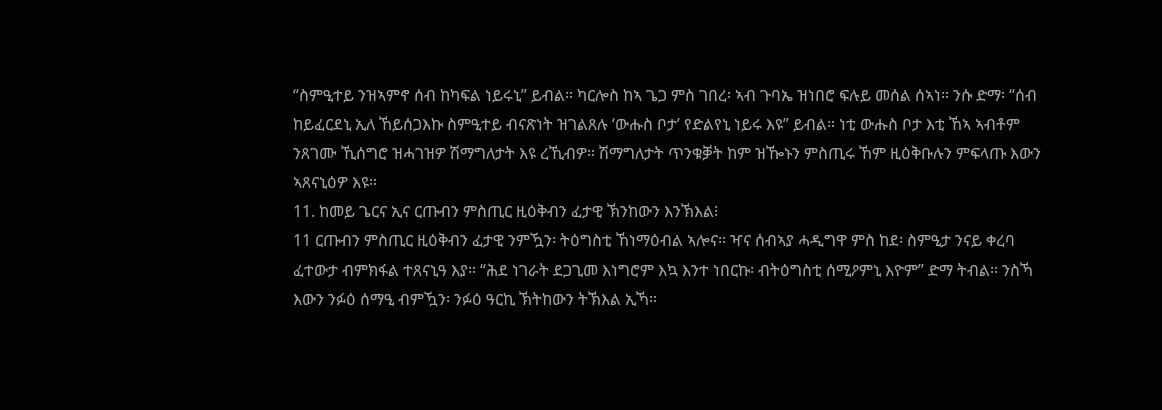“ስምዒተይ ንዝኣምኖ ሰብ ከካፍል ነይሩኒ” ይብል። ካርሎስ ከኣ ጌጋ ምስ ገበረ፡ ኣብ ጉባኤ ዝነበሮ ፍሉይ መሰል ሰኣነ። ንሱ ድማ፡ “ሰብ ከይፈርደኒ ኢለ ኸይሰጋእኩ ስምዒተይ ብናጽነት ዝገልጸሉ ‘ውሑስ ቦታ’ የድልየኒ ነይሩ እዩ” ይብል። ነቲ ውሑስ ቦታ እቲ ኸኣ ኣብቶም ንጸገሙ ኺሰግሮ ዝሓገዝዎ ሽማግለታት እዩ ረኺብዎ። ሽማግለታት ጥንቁቓት ከም ዝዀኑን ምስጢሩ ኸም ዚዕቅቡሉን ምፍላጡ እውን ኣጸናኒዕዎ እዩ።
11. ከመይ ጌርና ኢና ርጡብን ምስጢር ዚዕቅብን ፈታዊ ኽንከውን እንኽእል፧
11 ርጡብን ምስጢር ዚዕቅብን ፈታዊ ንምዃን፡ ትዕግስቲ ኸነማዕብል ኣሎና። ዣና ሰብኣያ ሓዲግዋ ምስ ከደ፡ ስምዒታ ንናይ ቀረባ ፈተውታ ብምክፋል ተጸናኒዓ እያ። “ሕደ ነገራት ደጋጊመ እነግሮም እኳ እንተ ነበርኩ፡ ብትዕግስቲ ሰሚዖምኒ እዮም” ድማ ትብል። ንስኻ እውን ንፉዕ ሰማዒ ብምዃን፡ ንፉዕ ዓርኪ ኽትከውን ትኽእል ኢኻ።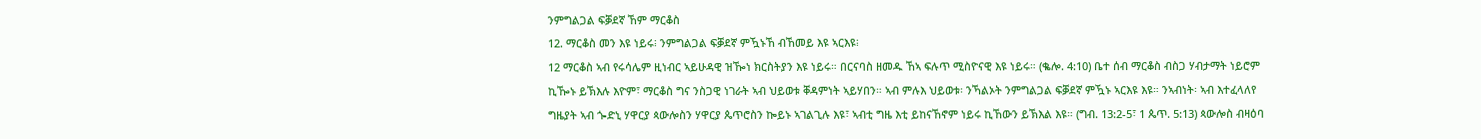ንምግልጋል ፍቓደኛ ኸም ማርቆስ
12. ማርቆስ መን እዩ ነይሩ፧ ንምግልጋል ፍቓደኛ ምዃኑኸ ብኸመይ እዩ ኣርእዩ፧
12 ማርቆስ ኣብ የሩሳሌም ዚነብር ኣይሁዳዊ ዝዀነ ክርስትያን እዩ ነይሩ። በርናባስ ዘመዱ ኸኣ ፍሉጥ ሚስዮናዊ እዩ ነይሩ። (ቈሎ. 4:10) ቤተ ሰብ ማርቆስ ብስጋ ሃብታማት ነይሮም ኪዀኑ ይኽእሉ እዮም፣ ማርቆስ ግና ንስጋዊ ነገራት ኣብ ህይወቱ ቐዳምነት ኣይሃበን። ኣብ ምሉእ ህይወቱ፡ ንኻልኦት ንምግልጋል ፍቓደኛ ምዃኑ ኣርእዩ እዩ። ንኣብነት፡ ኣብ እተፈላለየ ግዜያት ኣብ ጐድኒ ሃዋርያ ጳውሎስን ሃዋርያ ጴጥሮስን ኰይኑ ኣገልጊሉ እዩ፣ ኣብቲ ግዜ እቲ ይከናኸኖም ነይሩ ኪኸውን ይኽእል እዩ። (ግብ. 13:2-5፣ 1 ጴጥ. 5:13) ጳውሎስ ብዛዕባ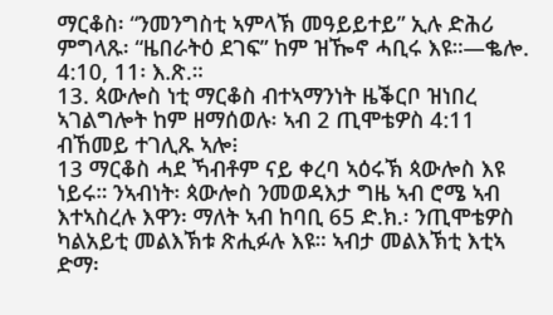ማርቆስ፡ “ንመንግስቲ ኣምላኽ መዓይይተይ” ኢሉ ድሕሪ ምግላጹ፡ “ዜበራትዕ ደገፍ” ከም ዝዀኖ ሓቢሩ እዩ።—ቈሎ. 4:10, 11፡ እ.ጽ.።
13. ጳውሎስ ነቲ ማርቆስ ብተኣማንነት ዜቕርቦ ዝነበረ ኣገልግሎት ከም ዘማሰወሉ፡ ኣብ 2 ጢሞቴዎስ 4:11 ብኸመይ ተገሊጹ ኣሎ፧
13 ማርቆስ ሓደ ኻብቶም ናይ ቀረባ ኣዕሩኽ ጳውሎስ እዩ ነይሩ። ንኣብነት፡ ጳውሎስ ንመወዳእታ ግዜ ኣብ ሮሜ ኣብ እተኣስረሉ እዋን፡ ማለት ኣብ ከባቢ 65 ድ.ክ.፡ ንጢሞቴዎስ ካልአይቲ መልእኽቱ ጽሒፉሉ እዩ። ኣብታ መልእኽቲ እቲኣ ድማ፡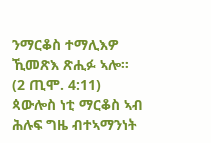ንማርቆስ ተማሊእዎ ኺመጽእ ጽሒፉ ኣሎ። (2 ጢሞ. 4:11) ጳውሎስ ነቲ ማርቆስ ኣብ ሕሉፍ ግዜ ብተኣማንነት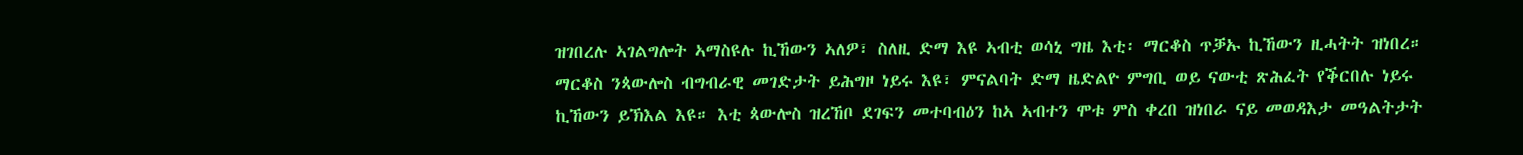ዝገበረሉ ኣገልግሎት ኣማስዩሉ ኪኸውን ኣለዎ፣ ስለዚ ድማ እዩ ኣብቲ ወሳኒ ግዜ እቲ፡ ማርቆስ ጥቓኡ ኪኸውን ዚሓትት ዝነበረ። ማርቆስ ንጳውሎስ ብግብራዊ መገድታት ይሕግዞ ነይሩ እዩ፣ ምናልባት ድማ ዜድልዮ ምግቢ ወይ ናውቲ ጽሕፈት የቕርበሉ ነይሩ ኪኸውን ይኽእል እዩ። እቲ ጳውሎስ ዝረኸቦ ደገፍን መተባብዕን ከኣ ኣብተን ሞቱ ምስ ቀረበ ዝነበራ ናይ መወዳእታ መዓልትታት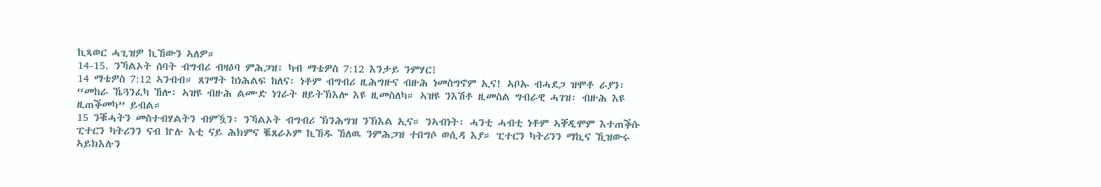ኪጻወር ሓጊዝዎ ኪኸውን ኣለዎ።
14-15. ንኻልኦት ሰባት ብግብሪ ብዛዕባ ምሕጋዝ፡ ካብ ማቴዎስ 7:12 እንታይ ንምሃር፧
14 ማቴዎስ 7:12 ኣንብብ። ጸገማት ከነሕልፍ ከለና፡ ነቶም ብግብሪ ዚሕግዙና ብዙሕ ነመስግኖም ኢና! ኣቦኡ ብሓደጋ ዝሞቶ ራያን፡ “መከራ ኼጓንፈካ ኸሎ፡ ኣዝዩ ብዙሕ ልሙድ ነገራት ዘይትኽእሎ እዩ ዚመስለካ። ኣዝዩ ንእሽቶ ዚመስል ግብራዊ ሓገዝ፡ ብዙሕ እዩ ዚጠቕመካ” ይብል።
15 ንቑሓትን መስተብሃልትን ብምዃን፡ ንኻልኦት ብግብሪ ኽንሕግዝ ንኽእል ኢና። ንኣብነት፡ ሓንቲ ሓብቲ ነቶም ኣቐዲሞም እተጠቕሱ ፒተርን ካትሪንን ናብ ኵሉ እቲ ናይ ሕክምና ቘጸራኦም ኪኸዱ ኸለዉ ንምሕጋዝ ተበግሶ ወሲዳ እያ። ፒተርን ካትሪንን ማኪና ኺዝውሩ ኣይክእሉን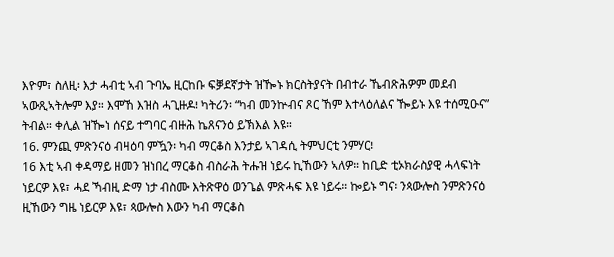እዮም፣ ስለዚ፡ እታ ሓብቲ ኣብ ጉባኤ ዚርከቡ ፍቓደኛታት ዝዀኑ ክርስትያናት በብተራ ኼብጽሕዎም መደብ ኣውጺኣትሎም እያ። እሞኸ እዝስ ሓጊዙዶ፧ ካትሪን፡ “ካብ መንኵብና ጾር ኸም እተላዕለልና ዀይኑ እዩ ተሰሚዑና” ትብል። ቀሊል ዝዀነ ሰናይ ተግባር ብዙሕ ኬጸናንዕ ይኽእል እዩ።
16. ምንጪ ምጽንናዕ ብዛዕባ ምዃን፡ ካብ ማርቆስ እንታይ ኣገዳሲ ትምህርቲ ንምሃር፧
16 እቲ ኣብ ቀዳማይ ዘመን ዝነበረ ማርቆስ ብስራሕ ትሑዝ ነይሩ ኪኸውን ኣለዎ። ከቢድ ቲኦክራስያዊ ሓላፍነት ነይርዎ እዩ፣ ሓደ ኻብዚ ድማ ነታ ብስሙ እትጽዋዕ ወንጌል ምጽሓፍ እዩ ነይሩ። ኰይኑ ግና፡ ንጳውሎስ ንምጽንናዕ ዚኸውን ግዜ ነይርዎ እዩ፣ ጳውሎስ እውን ካብ ማርቆስ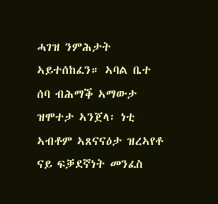ሓገዝ ንምሕታት ኣይተሰከፈን። ኣባል ቤተ ሰባ ብሕማቕ ኣማውታ ዝሞተታ ኣንጀላ፡ ነቲ ኣብቶም ኣጸናናዕታ ዝረኣየቶ ናይ ፍቓደኛነት መንፈስ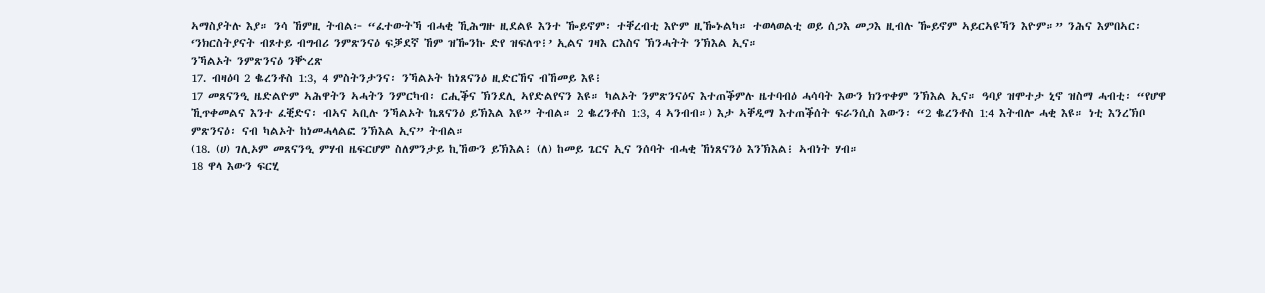ኣማስያትሉ እያ። ንሳ ኸምዚ ትብል፦ “ፈተውትኻ ብሓቂ ኺሕግዙ ዚደልዩ እንተ ዀይኖም፡ ተቐረብቲ እዮም ዚዀኑልካ። ተወላወልቲ ወይ ሰጋእ መጋእ ዚብሉ ዀይኖም ኣይርኣዩኻን እዮም።” ንሕና እምበኣር፡ ‘ንክርስትያናት ብጾተይ ብግብሪ ንምጽንናዕ ፍቓደኛ ኸም ዝዀንኩ ድየ ዝፍለጥ፧’ ኢልና ገዛእ ርእስና ኽንሓትት ንኽእል ኢና።
ንኻልኦት ንምጽንናዕ ንቝረጽ
17. ብዛዕባ 2 ቈረንቶስ 1:3, 4 ምስትንታንና፡ ንኻልኦት ከነጸናንዕ ዚድርኸና ብኸመይ እዩ፧
17 መጸናንዒ ዜድልዮም ኣሕዋትን ኣሓትን ንምርካብ፡ ርሒቕና ኽንደሊ ኣየድልየናን እዩ። ካልኦት ንምጽንናዕና እተጠቕምሉ ዜተባብዕ ሓሳባት እውን ክንጥቀም ንኽእል ኢና። ዓባያ ዝሞተታ ኒኖ ዝስማ ሓብቲ፡ “የሆዋ ኺጥቀመልና እንተ ፈቒድና፡ ብኣና ኣቢሉ ንኻልኦት ኬጸናንዕ ይኽእል እዩ” ትብል። 2 ቈረንቶስ 1:3, 4 ኣንብብ።) እታ ኣቐዲማ እተጠቕሰት ፍራንሲስ እውን፡ “2 ቈረንቶስ 1:4 እትብሎ ሓቂ እዩ። ነቲ እንረኽቦ ምጽንናዕ፡ ናብ ካልኦት ከነመሓላልፎ ንኽእል ኢና” ትብል።
(18. (ሀ) ገሊኦም መጸናንዒ ምሃብ ዜፍርሆም ስለምንታይ ኪኸውን ይኽእል፧ (ለ) ከመይ ጌርና ኢና ንሰባት ብሓቂ ኸነጸናንዕ እንኽእል፧ ኣብነት ሃብ።
18 ዋላ እውን ፍርሂ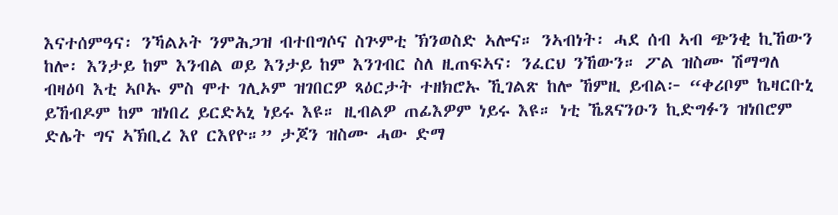እናተሰምዓና፡ ንኻልኦት ንምሕጋዝ ብተበግሶና ስጕምቲ ኽንወስድ ኣሎና። ንኣብነት፡ ሓደ ሰብ ኣብ ጭንቂ ኪኸውን ከሎ፡ እንታይ ከም እንብል ወይ እንታይ ከም እንገብር ስለ ዚጠፍኣና፡ ንፈርህ ንኸውን። ፖል ዝስሙ ሽማግለ ብዛዕባ እቲ ኣቦኡ ምስ ሞተ ገሊኦም ዝገበርዎ ጻዕርታት ተዘክሮኡ ኺገልጽ ከሎ ኸምዚ ይብል፦ “ቀሪቦም ኬዛርቡኒ ይኸብዶም ከም ዝነበረ ይርድኣኒ ነይሩ እዩ። ዚብልዎ ጠፊእዎም ነይሩ እዩ። ነቲ ኼጸናንዑን ኪድግፉን ዝነበሮም ድሌት ግና ኣኽቢረ እየ ርእየዮ።” ታጆን ዝስሙ ሓው ድማ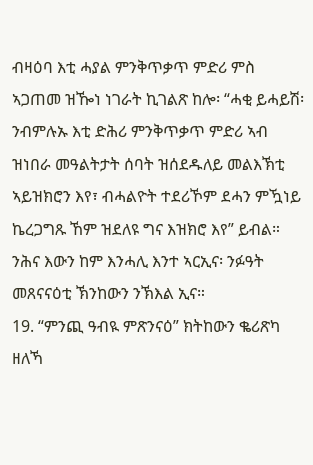ብዛዕባ እቲ ሓያል ምንቅጥቃጥ ምድሪ ምስ ኣጋጠመ ዝዀነ ነገራት ኪገልጽ ከሎ፡ “ሓቂ ይሓይሽ፡ ንብምሉኡ እቲ ድሕሪ ምንቅጥቃጥ ምድሪ ኣብ ዝነበራ መዓልትታት ሰባት ዝሰደዱለይ መልእኽቲ ኣይዝክሮን እየ፣ ብሓልዮት ተደሪኾም ደሓን ምዃነይ ኬረጋግጹ ኸም ዝደለዩ ግና እዝክሮ እየ” ይብል። ንሕና እውን ከም እንሓሊ እንተ ኣርኢና፡ ንፉዓት መጸናናዕቲ ኽንከውን ንኽእል ኢና።
19. “ምንጪ ዓብዪ ምጽንናዕ” ክትከውን ቈሪጽካ ዘለኻ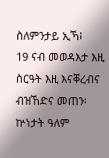ስለምንታይ ኢኻ፧
19 ናብ መወዳእታ እዚ ስርዓት እዚ እናቐረብና ብዝኸድና መጠን፡ ኵነታት ዓለም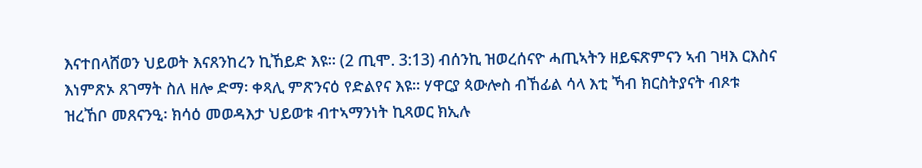እናተበላሸወን ህይወት እናጸንከረን ኪኸይድ እዩ። (2 ጢሞ. 3:13) ብሰንኪ ዝወረሰናዮ ሓጢኣትን ዘይፍጽምናን ኣብ ገዛእ ርእስና እነምጽኦ ጸገማት ስለ ዘሎ ድማ፡ ቀጻሊ ምጽንናዕ የድልየና እዩ። ሃዋርያ ጳውሎስ ብኸፊል ሳላ እቲ ኻብ ክርስትያናት ብጾቱ ዝረኸቦ መጸናንዒ፡ ክሳዕ መወዳእታ ህይወቱ ብተኣማንነት ኪጻወር ክኢሉ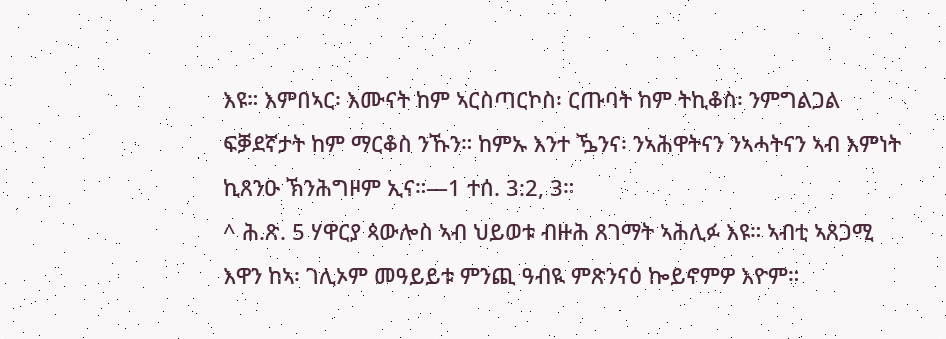እዩ። እምበኣር፡ እሙናት ከም ኣርስጣርኮስ፡ ርጡባት ከም ትኪቆስ፡ ንምግልጋል ፍቓደኛታት ከም ማርቆስ ንኹን። ከምኡ እንተ ዄንና፡ ንኣሕዋትናን ንኣሓትናን ኣብ እምነት ኪጸንዑ ኽንሕግዞም ኢና።—1 ተሰ. 3:2, 3።
^ ሕ.ጽ. 5 ሃዋርያ ጳውሎስ ኣብ ህይወቱ ብዙሕ ጸገማት ኣሕሊፉ እዩ። ኣብቲ ኣጸጋሚ እዋን ከኣ፡ ገሊኦም መዓይይቱ ምንጪ ዓብዪ ምጽንናዕ ኰይኖምዎ እዮም።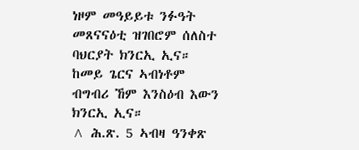ነዞም መዓይይቱ ንፉዓት መጸናናዕቲ ዝገበሮም ሰለስተ ባህርያት ክንርኢ ኢና። ከመይ ጌርና ኣብነቶም ብግብሪ ኸም እንስዕብ እውን ክንርኢ ኢና።
^ ሕ.ጽ. 5 ኣብዛ ዓንቀጽ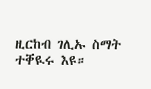ዚርከብ ገሊኡ ስማት ተቐዪሩ እዩ።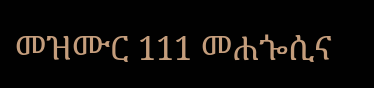መዝሙር 111 መሐጐሲና